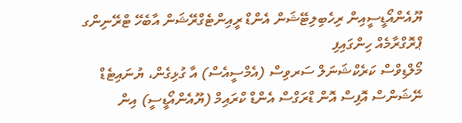ޔޫއެންއޯޑީސީއިން ރިހެބިލިޓޭޝަން އެންޑް ރީއިންޓެގްރޭޝަން އާބެހޭ ޓްރޭނިންގ ޕްރޮގްރާމެއް ހިންގައިފި
މޯލްޑިވްސް ކަރެކްޝަނަލް ސަރވިސް (އެމްސީއެސް) އާ ގުޅިގެން، ޔުނައިޓެޑް ނޭޝަންސް އޮފިސް އޮން ޑްރަގްސް އެންޑް ކްރައިމް (ޔޫއެންއޯޑީސީ) އިން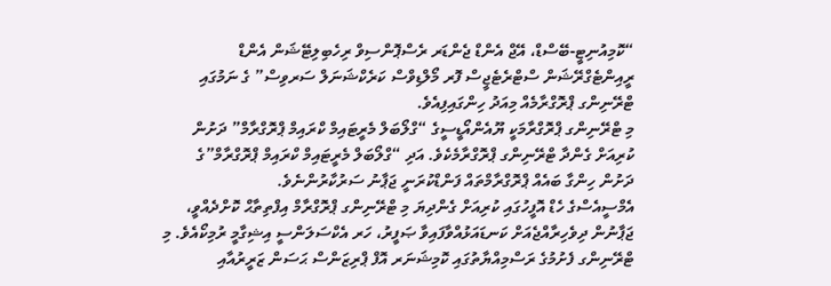“ކޮމިއުނިޓީ-ބޭސްޑް، އޭޖް އެންޑް ޖެންޑަރ ރެސްޕޮންސިވް ރިހެބިލިޓޭޝަން އެންޑް ރީއިންޓެގްރޭޝަން ސްޓްރެޓެޖީސް ފޮރ މޯލްޑިވްސް ކަރެކްޝަނަލް ސަރވިސް” ގެ ނަމުގައި ޓްރޭނިންގ ޕްރޮގްރާމެއް މިއަދު ހިންގައިފިއެވެ.
މި ޓްރޭނިންގ ޕްރޮގްރާމަކީ ޔޫއެންއޯޑީސީގެ “ގްލޯބަލް މެރީޓައިމް ކްރައިމް ޕްރޮގްރާމް” ދަށުން ކުރިއަށް ގެންދާ ޓްރޭނިންގ ޕްރޮގްރާމެކެވެ. އަދި “ގްލޯބަލް މެރީޓައިމް ކްރައިމް ޕްރޮގްރާމް”ގެ ދަށުން ހިންގާ ބައެއް ޕްރޮގްރާމްތައް ފަންޑްކުރަނީ ޖަޕާނު ސަރުކާރުންނެވެ.
އެމްސީއެސްގެ ހެޑް އޮފީހުގައި ކުރިއަށް ގެންދިޔަ މި ޓްރޭނިންގ ޕްރޮގްރާމް އިފްތިތާޙް ކޮށްދެއްވީ، ޖަޕާނުން ދިވެހިރާއްޖެއަށް ކަނޑައަޅުއްވާފައިވާ ޞަފީރު، ހަރ އެކްސަލަންސީ އިޝިގާމީ ރުމިކޯއެވެ. މި ޓްރޭނިންގ ފެށުމުގެ ރަސްމިއްޔާތުގައި ކޮމިޝަނަރ އޮފް ޕްރިޒަންސް ޙަސަން ޒަރީރުއާއި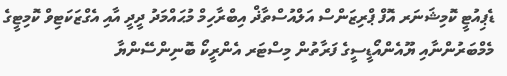ޑެޕިއުޓީ ކޮމިޝަނަރ އޮފް ޕްރިޒަންސް އަލްއުސްތާޛް އިބްރާހިމް މުޙައްމަދު ދީދީ އާއި އެގްޒަކަޓިވް ކޮމިޓީގެ މެމްބަރުންނާއި ޔޫއެންއޯޑީސީގެ ފަރާތުން މިސްޓަރ އެންރީކޯ ބޮނިންސޭންޔާ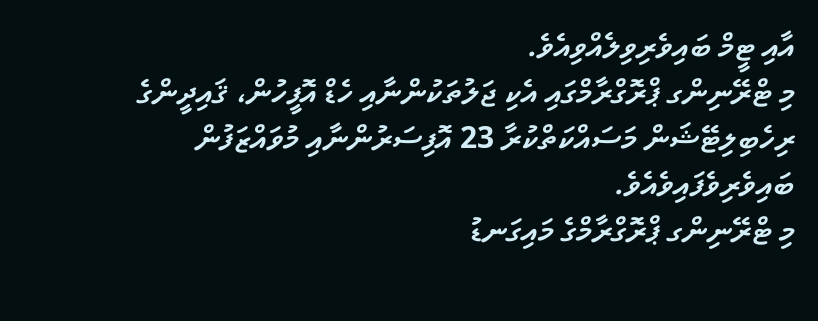އާއި ޓީމް ބައިވެރިވިލެއްވިއެވެ.
މި ޓްރޭނިންގ ޕްރޮގްރާމްގައި އެކި ޖަލުތަކުންނާއި ހެޑް އޮފީހުން، ޤައިދީންގެ ރިހެބިލިޓޭޝަން މަސައްކަތްކުރާ 23 އޮފިސަރުންނާއި މުވައްޒަފުން ބައިވެރިވެފައިވެއެވެ.
މި ޓްރޭނިންގ ޕްރޮގްރާމްގެ މައިގަނޑު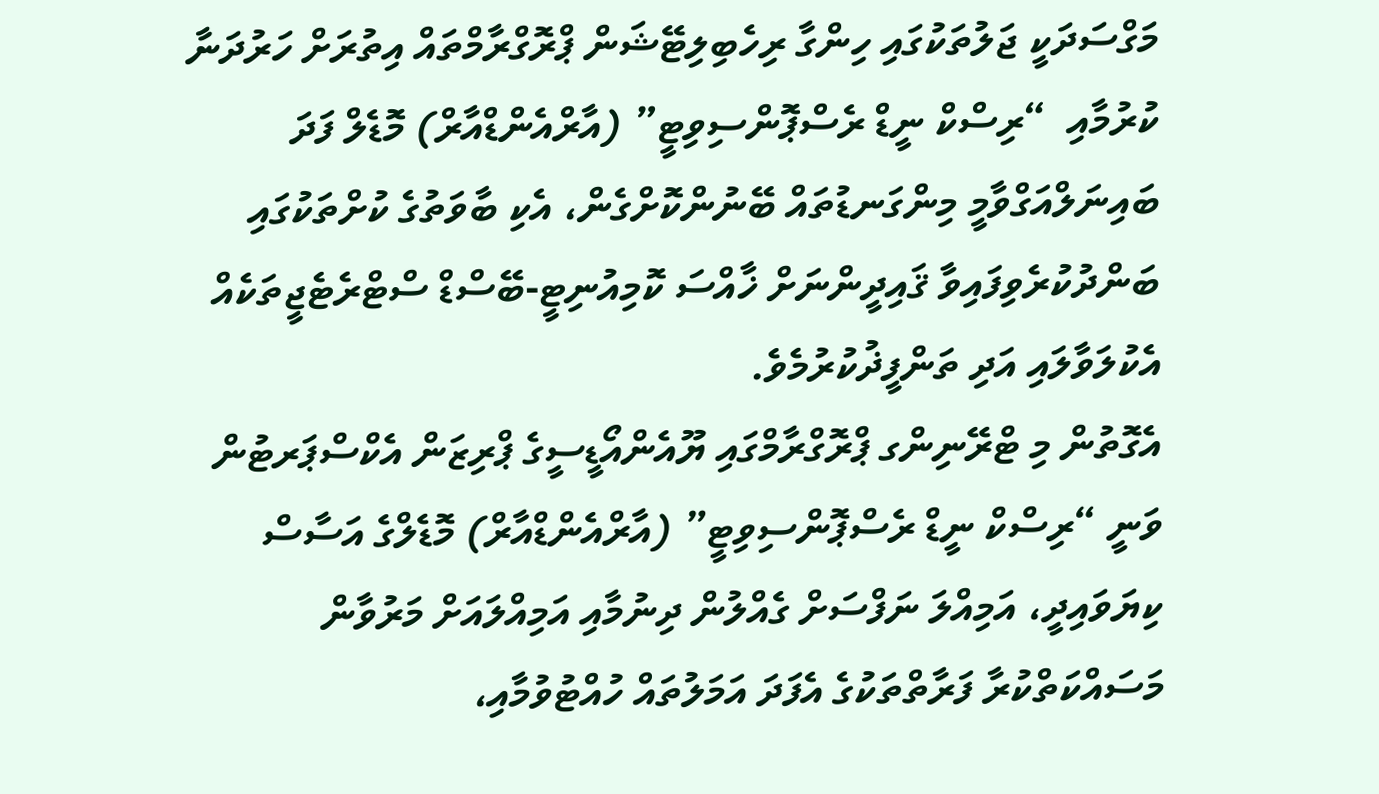މަގްސަދަކީ ޖަލުތަކުގައި ހިންގާ ރިހެބިލިޓޭޝަން ޕްރޮގްރާމްތައް އިތުރަށް ހަރުދަނާ ކުރުމާއި  “ރިސްކް ނީޑް ރެސްޕޮންސިވިޓީ” (އާރްއެންޑްއާރް) މޮޑެލް ފަދަ ބައިނަލްއަގްވާމީ މިންގަނޑުތައް ބޭނުންކޮށްގެން، އެކި ބާވަތުގެ ކުށްތަކުގައި ބަންދުކުރެވިފައިވާ ޤައިދީންނަށް ޚާއްސަ ކޮމިއުނިޓީ-ބޭސްޑް ސްޓްރެޓެޖީތަކެއް އެކުލަވާލައި އަދި ތަންފީޛުކުރުމެވެ.
އެގޮތުން މި ޓްރޭނިންގ ޕްރޮގްރާމްގައި ޔޫއެންއޯޑީސީގެ ޕްރިޒަން އެކްސްޕަރޓުން ވަނީ “ރިސްކް ނީޑް ރެސްޕޮންސިވިޓީ” (އާރްއެންޑްއާރް) މޮޑެލްގެ އަސާސް ކިޔަވައިދީ، އަމިއްލަ ނަފްސަށް ގެއްލުން ދިނުމާއި އަމިއްލައަށް މަރުވާން މަސައްކަތްކުރާ ފަރާތްތަކުގެ އެފަދަ އަމަލުތައް ހުއްޓުވުމާއި،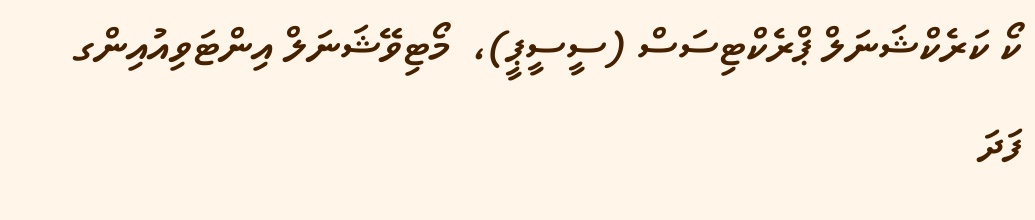ކޯ ކަރެކްޝަނަލް ޕްރެކްޓިސަސް (ސީސީޕީ)،  މޯޓިވޭޝަނަލް އިންޓަވިއުއިންގ ފަދަ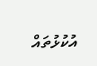އުކުޅުތައް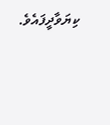ކިޔަވާދީފައެވެ.